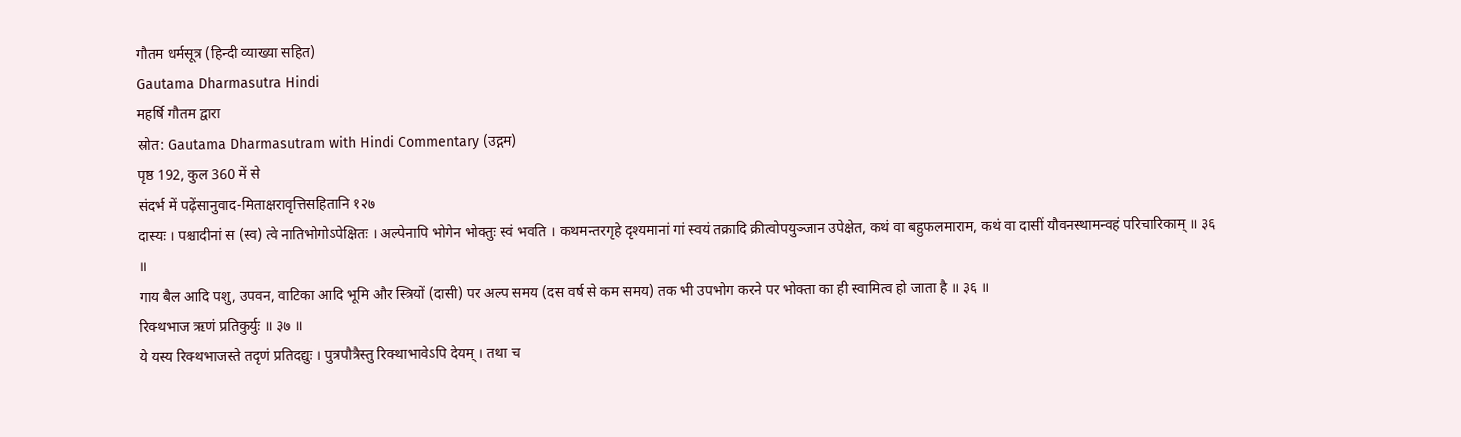गौतम धर्मसूत्र (हिन्दी व्याख्या सहित)
Gautama Dharmasutra Hindi
महर्षि गौतम द्वारा
स्रोत: Gautama Dharmasutram with Hindi Commentary (उद्गम)
पृष्ठ 192, कुल 360 में से
संदर्भ में पढ़ेंसानुवाद-मिताक्षरावृत्तिसहितानि १२७
दास्यः । पश्चादीनां स (स्व) त्वे नातिभोगोऽपेक्षितः । अल्पेनापि भोगेन भोक्तुः स्वं भवति । कथमन्तरगृहे दृश्यमानां गां स्वयं तक्रादि क्रीत्वोपयुञ्जान उपेक्षेत, कथं वा बहुफलमाराम, कथं वा दासीं यौवनस्थामन्वहं परिचारिकाम् ॥ ३६ ॥
गाय बैल आदि पशु, उपवन, वाटिका आदि भूमि और स्त्रियों (दासी) पर अल्प समय (दस वर्ष से कम समय) तक भी उपभोग करने पर भोक्ता का ही स्वामित्व हो जाता है ॥ ३६ ॥
रिक्थभाज ऋणं प्रतिकुर्युः ॥ ३७ ॥
ये यस्य रिक्थभाजस्ते तदृणं प्रतिदद्युः । पुत्रपौत्रैस्तु रिक्थाभावेऽपि देयम् । तथा च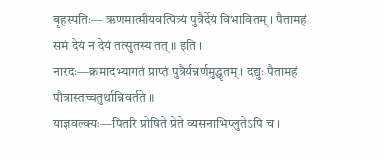बृहस्पतिः— ऋणमात्मीयवत्पित्र्यं पुत्रैर्देयं विभावितम् । पैतामहं समं देयं न देयं तत्सुतस्य तत् ॥ इति ।
नारदः—क्रमादभ्यागतं प्राप्तं पुत्रैर्यन्नर्णमुद्धृतम् । दद्युः पैतामहं पौत्रास्तच्चतुर्थान्निवर्तते ॥
याज्ञवल्क्यः—पितरि प्रोषिते प्रेते व्यसनाभिप्लुतेऽपि च ।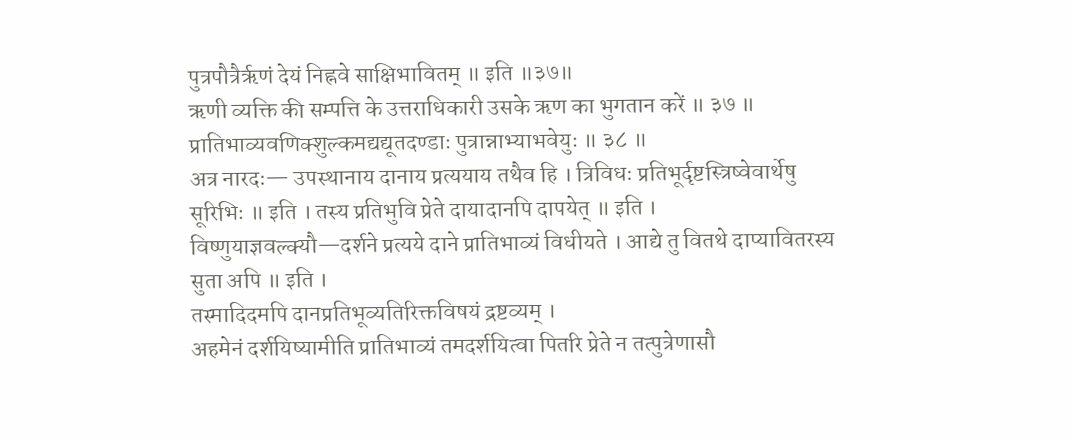पुत्रपौत्रैर्ऋणं देयं निह्नवे साक्षिभावितम् ॥ इति ॥३७॥
ऋणी व्यक्ति की सम्पत्ति के उत्तराधिकारी उसके ऋण का भुगतान करें ॥ ३७ ॥
प्रातिभाव्यवणिक्शुल्कमद्यद्यूतदण्डाः पुत्रान्नाभ्याभवेयुः ॥ ३८ ॥
अत्र नारदः— उपस्थानाय दानाय प्रत्ययाय तथैव हि । त्रिविधः प्रतिभूर्दृष्टस्त्रिष्वेवार्थेषु सूरिभिः ॥ इति । तस्य प्रतिभुवि प्रेते दायादानपि दापयेत् ॥ इति ।
विष्णुयाज्ञवल्क्यौ—दर्शने प्रत्यये दाने प्रातिभाव्यं विधीयते । आद्ये तु वितथे दाप्यावितरस्य सुता अपि ॥ इति ।
तस्मादिदमपि दानप्रतिभूव्यतिरिक्तविषयं द्रष्टव्यम् ।
अहमेनं दर्शयिष्यामीति प्रातिभाव्यं तमदर्शयित्वा पितरि प्रेते न तत्पुत्रेणासौ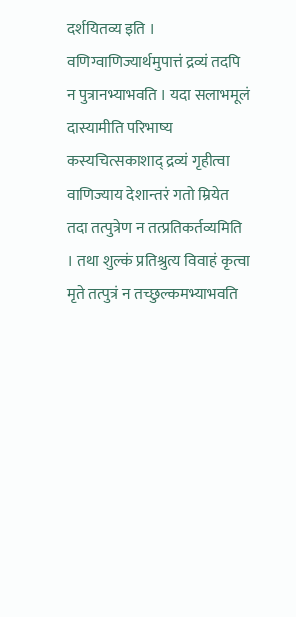दर्शयितव्य इति । वणिग्वाणिज्यार्थमुपात्तं द्रव्यं तदपि न पुत्रानभ्याभवति । यदा सलाभमूलं दास्यामीति परिभाष्य कस्यचित्सकाशाद् द्रव्यं गृहीत्वा वाणिज्याय देशान्तरं गतो म्रियेत तदा तत्पुत्रेण न तत्प्रतिकर्तव्यमिति । तथा शुल्कं प्रतिश्रुत्य विवाहं कृत्वा मृते तत्पुत्रं न तच्छुल्कमभ्याभवति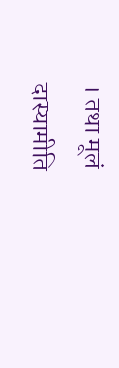। तथा मूलं दास्यामीति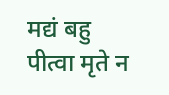मद्यं बहु पीत्वा मृते न